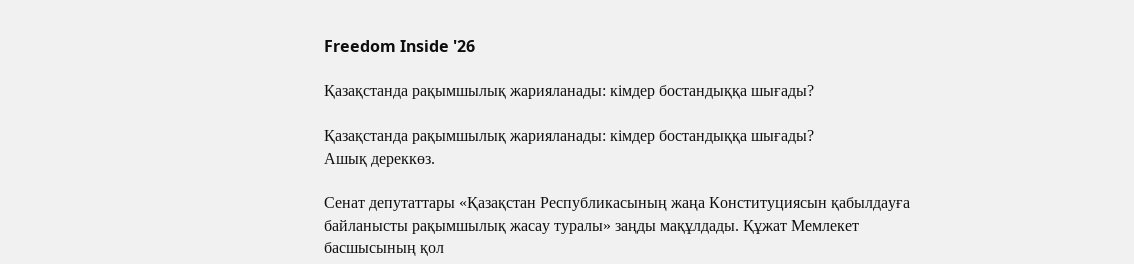Freedom Inside '26

Қазақстанда рақымшылық жарияланады: кімдер бостандыққа шығады?

Қазақстанда рақымшылық жарияланады: кімдер бостандыққа шығады?
Ашық дереккөз.

Сенат депутаттары «Қазақстан Республикасының жаңа Конституциясын қабылдауға байланысты рақымшылық жасау туралы» заңды мақұлдады. Құжат Мемлекет басшысының қол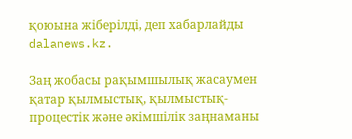қоюына жіберілді, деп хабарлайды dalanews.kz.

Заң жобасы рақымшылық жасаумен қатар қылмыстық, қылмыстық-процестік және әкімшілік заңнаманы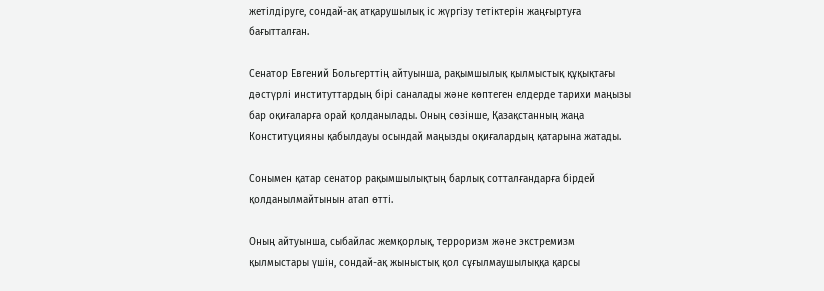жетілдіруге, сондай-ақ атқарушылық іс жүргізу тетіктерін жаңғыртуға бағытталған.

Сенатор Евгений Больгерттің айтуынша, рақымшылық қылмыстық құқықтағы дәстүрлі институттардың бірі саналады және көптеген елдерде тарихи маңызы бар оқиғаларға орай қолданылады. Оның сөзінше, Қазақстанның жаңа Конституцияны қабылдауы осындай маңызды оқиғалардың қатарына жатады.

Сонымен қатар сенатор рақымшылықтың барлық сотталғандарға бірдей қолданылмайтынын атап өтті.

Оның айтуынша, сыбайлас жемқорлық, терроризм және экстремизм қылмыстары үшін, сондай-ақ жыныстық қол сұғылмаушылыққа қарсы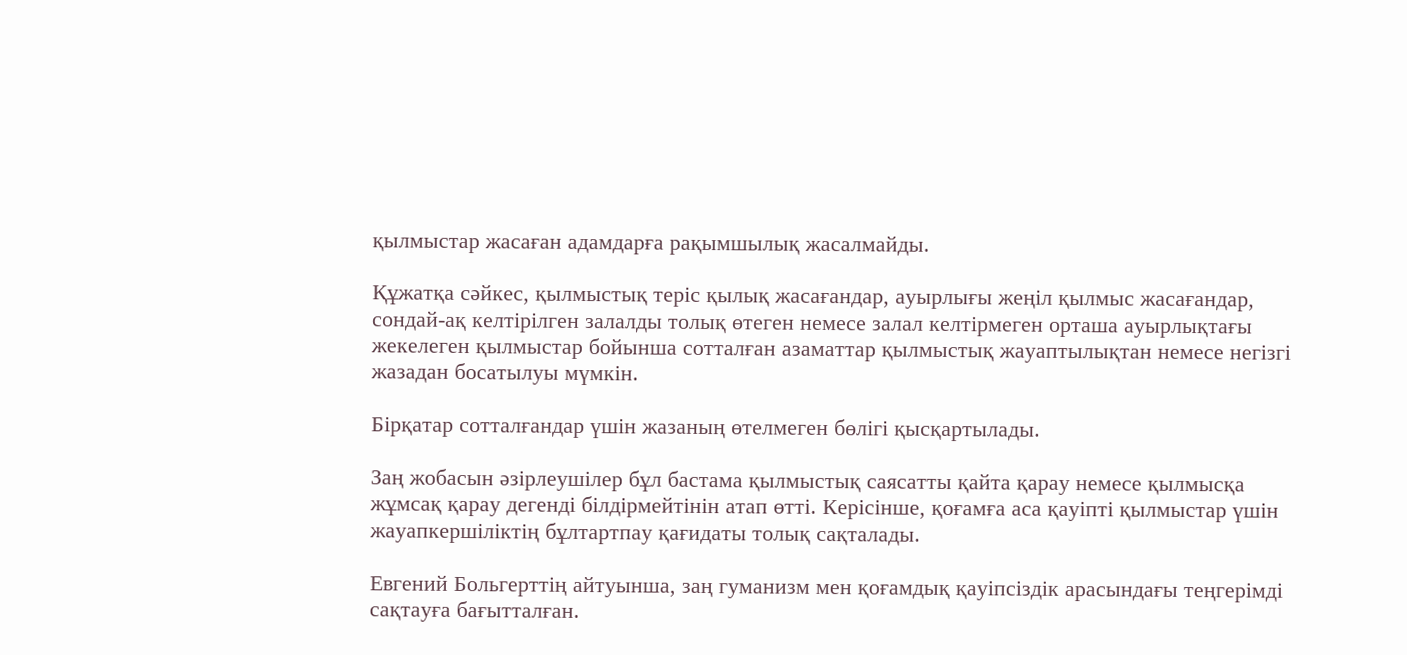қылмыстар жасаған адамдарға рақымшылық жасалмайды.

Құжатқа сәйкес, қылмыстық теріс қылық жасағандар, ауырлығы жеңіл қылмыс жасағандар, сондай-ақ келтірілген залалды толық өтеген немесе залал келтірмеген орташа ауырлықтағы жекелеген қылмыстар бойынша сотталған азаматтар қылмыстық жауаптылықтан немесе негізгі жазадан босатылуы мүмкін.

Бірқатар сотталғандар үшін жазаның өтелмеген бөлігі қысқартылады.

Заң жобасын әзірлеушілер бұл бастама қылмыстық саясатты қайта қарау немесе қылмысқа жұмсақ қарау дегенді білдірмейтінін атап өтті. Керісінше, қоғамға аса қауіпті қылмыстар үшін жауапкершіліктің бұлтартпау қағидаты толық сақталады.

Евгений Больгерттің айтуынша, заң гуманизм мен қоғамдық қауіпсіздік арасындағы теңгерімді сақтауға бағытталған.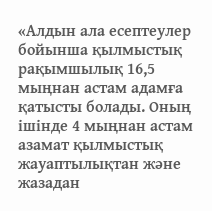«Алдын ала есептеулер бойынша қылмыстық рақымшылық 16,5 мыңнан астам адамға қатысты болады. Оның ішінде 4 мыңнан астам азамат қылмыстық жауаптылықтан және жазадан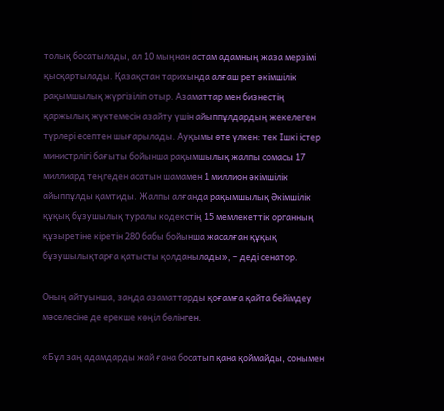толық босатылады, ал 10 мыңнан астам адамның жаза мерзімі қысқартылады. Қазақстан тарихында алғаш рет әкімшілік рақымшылық жүргізіліп отыр. Азаматтар мен бизнестің қаржылық жүктемесін азайту үшін айыппұлдардың жекелеген түрлері есептен шығарылады. Ауқымы өте үлкен: тек Ішкі істер министрлігі бағыты бойынша рақымшылық жалпы сомасы 17 миллиард теңгеден асатын шамамен 1 миллион әкімшілік айыппұлды қамтиды. Жалпы алғанда рақымшылық Әкімшілік құқық бұзушылық туралы кодекстің 15 мемлекеттік органның құзыретіне кіретін 280 бабы бойынша жасалған құқық бұзушылықтарға қатысты қолданылады», – деді сенатор.

Оның айтуынша, заңда азаматтарды қоғамға қайта бейімдеу мәселесіне де ерекше көңіл бөлінген.

«Бұл заң адамдарды жай ғана босатып қана қоймайды, сонымен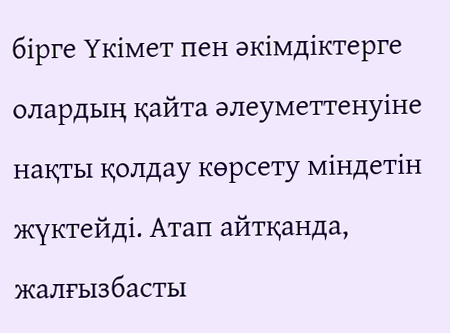бірге Үкімет пен әкімдіктерге олардың қайта әлеуметтенуіне нақты қолдау көрсету міндетін жүктейді. Атап айтқанда, жалғызбасты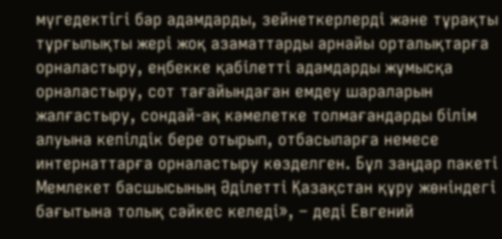мүгедектігі бар адамдарды, зейнеткерлерді және тұрақты тұрғылықты жері жоқ азаматтарды арнайы орталықтарға орналастыру, еңбекке қабілетті адамдарды жұмысқа орналастыру, сот тағайындаған емдеу шараларын жалғастыру, сондай-ақ кәмелетке толмағандарды білім алуына кепілдік бере отырып, отбасыларға немесе интернаттарға орналастыру көзделген. Бұл заңдар пакеті Мемлекет басшысының Әділетті Қазақстан құру жөніндегі бағытына толық сәйкес келеді», – деді Евгений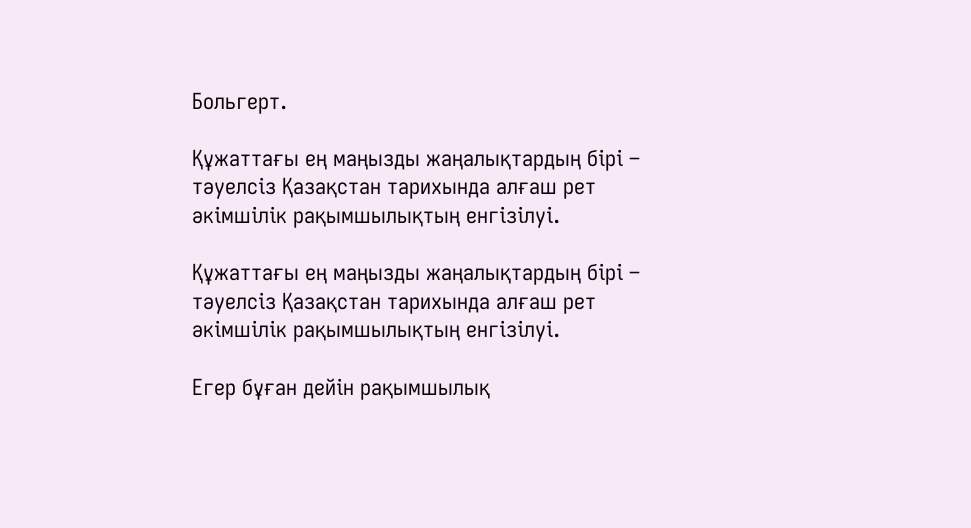Больгерт.

Құжаттағы ең маңызды жаңалықтардың бірі – тәуелсіз Қазақстан тарихында алғаш рет әкімшілік рақымшылықтың енгізілуі.

Құжаттағы ең маңызды жаңалықтардың бірі – тәуелсіз Қазақстан тарихында алғаш рет әкімшілік рақымшылықтың енгізілуі.

Егер бұған дейін рақымшылық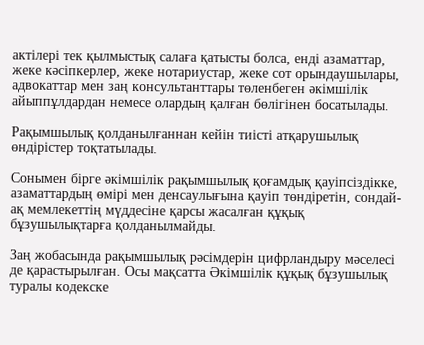актілері тек қылмыстық салаға қатысты болса, енді азаматтар, жеке кәсіпкерлер, жеке нотариустар, жеке сот орындаушылары, адвокаттар мен заң консультанттары төленбеген әкімшілік айыппұлдардан немесе олардың қалған бөлігінен босатылады.

Рақымшылық қолданылғаннан кейін тиісті атқарушылық өндірістер тоқтатылады.

Сонымен бірге әкімшілік рақымшылық қоғамдық қауіпсіздікке, азаматтардың өмірі мен денсаулығына қауіп төндіретін, сондай-ақ мемлекеттің мүддесіне қарсы жасалған құқық бұзушылықтарға қолданылмайды.

Заң жобасында рақымшылық рәсімдерін цифрландыру мәселесі де қарастырылған. Осы мақсатта Әкімшілік құқық бұзушылық туралы кодекске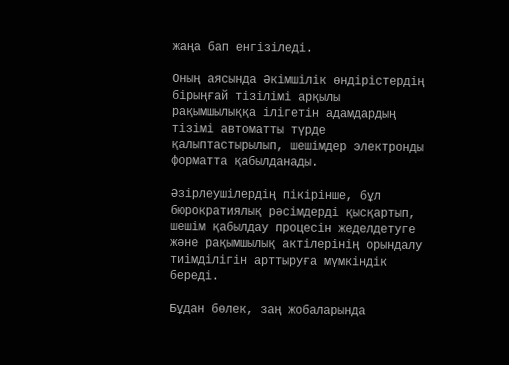жаңа бап енгізіледі.

Оның аясында Әкімшілік өндірістердің бірыңғай тізілімі арқылы рақымшылыққа ілігетін адамдардың тізімі автоматты түрде қалыптастырылып, шешімдер электронды форматта қабылданады.

Әзірлеушілердің пікірінше, бұл бюрократиялық рәсімдерді қысқартып, шешім қабылдау процесін жеделдетуге және рақымшылық актілерінің орындалу тиімділігін арттыруға мүмкіндік береді.

Бұдан бөлек, заң жобаларында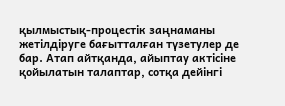қылмыстық-процестік заңнаманы жетілдіруге бағытталған түзетулер де бар. Атап айтқанда, айыптау актісіне қойылатын талаптар, сотқа дейінгі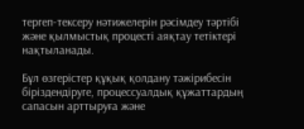тергеп-тексеру нәтижелерін рәсімдеу тәртібі және қылмыстық процесті аяқтау тетіктері нақтыланады.

Бұл өзгерістер құқық қолдану тәжірибесін біріздендіруге, процессуалдық құжаттардың сапасын арттыруға және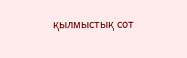қылмыстық сот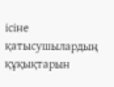ісіне қатысушылардың құқықтарын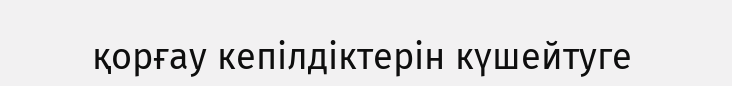қорғау кепілдіктерін күшейтуге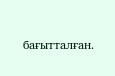бағытталған.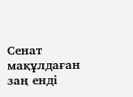Сенат мақұлдаған заң енді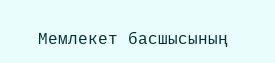Мемлекет басшысының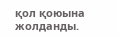қол қоюына жолданды.